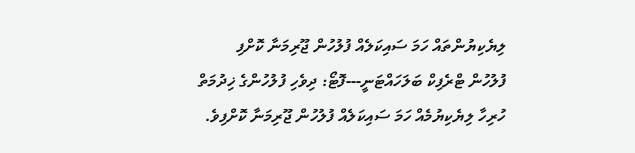ލިޔެކިޔުންތައް ހަމަ ސައިކަލެއް ފުލުހުން ޖޫރިމަނާ ކޮށްފި
ފުލުހުން ޓްރެފިކް ބަލަހައްޓަނީ---ފޮޓޯ: ދިވެހި ފުލުހުންގެ ޚިދުމަތް
ހުރިހާ ލިޔެކިޔުމެއް ހަމަ ސައިކަލެއް ފުލުހުން ޖޫރިމަނާ ކޮށްފިވެ.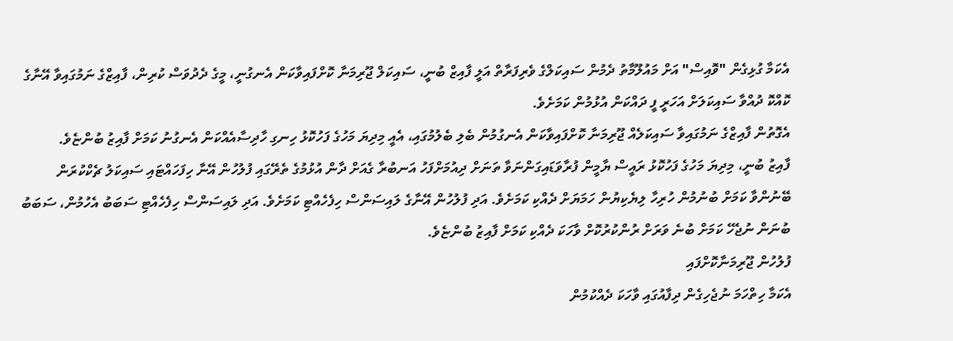އެކަމާ ގުޅިގެން "ވޮއިސް" އަށް މައުލޫމާތު ދެމުން ސައިކަލްގެ ވެރިފަރާތް އަލީ ފާއިޒް ބުނީ، ސައިކަލް ޖޫރިމަނާ ކޮށްފައިވާކަން އެނގުނީ، މީގެ ދެދުވަސް ކުރިން، ފާއިޒްގެ ނަމުގައިވާ އޭނާގެ ކޮއްކޮ ދުއްވާ ސައިކަލަށް އަހަރީ ފީ ދައްކަން އުޅުމުން ކަމަށެވެ.
އެގޮތުން ފާއިޒްގެ ނަމުގައިވާ ސައިކަލެއް ޖޫރިމަނާ ކޮށްފައިވާކަން އެނގުމުން ބެލި ބެލުމުގައި، އެއީ މިދިޔަ މަހުގެ ފަހުކޮޅު ހިނގި ހާދިސާއެއްކަން އެނގުނު ކަމަށް ފާއިޒު ބުންޏެވެ.
ފާއިޒު ބުނީ، މިދިޔަ މަހުގެ ފަހުކޮޅު ރައީސް ޔާމީން ފުރާވަޑައިގަންނަވާ ތަނަށް ދިއުމަށްފަހު އަނބުރާ ގެއަށް ދާން އުޅުމުގެ ތެރޭގައި ފުލުހުން އޭނާ ހިފަހައްޓައި ސައިކަލު ޗެކްކުރަން ބޭނުންވާ ކަމަށް ބުނުމުން ހުރިހާ ލިޔެކިޔުން ހަމަޔަށް ދެއްކި ކަމަށެވެ. އަދި ފުލުހުން އޭނާގެ ލައިސަންސް ހިފެހެއްޓި ކަމަށެވެ. އަދި ލައިސަންސް ހިފެހެއްޓި ސަބަބު އެހުމުން، ސަބަބު ބުނަން ނުޖެހޭ ކަމަށް ބުނެ ވަރަށް ރުންކުރުކޮށް ވާހަކަ ދެއްކި ކަމަށް ފާއިޒު ބުންޏެވެ.
ފުލުހުން ޖޫރިމަނާކޮށްފައި
އެކަމާ ހިތްހަމަ ނުޖެހިގެން ދިފާއުގައި ވާހަކަ ދެއްކުމުން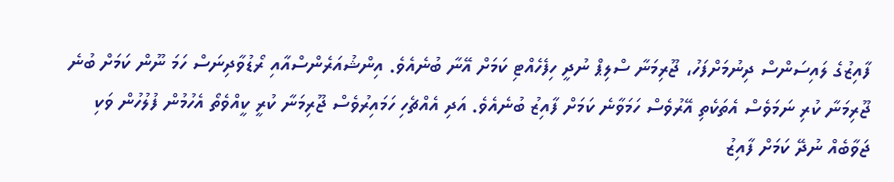ފާއިޒުގެ ލައިސަންސް ދިނުމަށްފަހު، ޖޫރިމަނާ ސްލިޕް ނުދީ ހިފެހެއްޓި ކަމަށް އޭނާ ބުނެއެވެ. އިންޝުއަރެންސްއާއި ރޯޑުވާދިނަސް ހަމަ ނޫން ކަމަށް ބުނެ ޖޫރިމަނާ ކުރި ނަމަވެސް އެތަކެތި އޭރުވެސް ހަމަވާނެ ކަމަށް ފާއިޒު ބުނެއެވެ. އަދި އެއްޗެހި ހަމައިރުވެސް ޖޫރިމަނާ ކުރީ ކީއްވެތޯ އެހުމުން ފުލުހުން ވަކި ޖަވާބެއް ނުދޭ ކަމަށް ފާއިޒު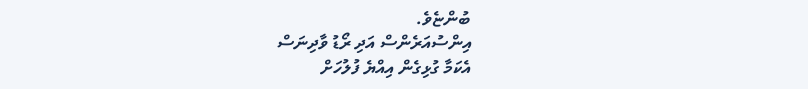ބުންޏެވެ.
އިންސުއަރެންސް އަދި ރޯޑު ވާދިނަސް
އެކަމާ ގުޅިގެން އިއްޔެ ފުލުހަށް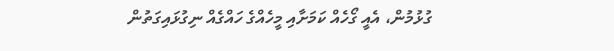ގުޅުމުން، އެއީ ގޯހެއް ކަމަށާއި މީހެއްގެ ހައްގެއް ނިގުޅައިގަތުން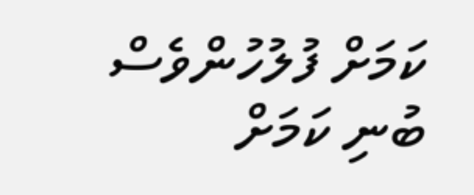ކަމަށް ފުލުހުންވެސް ބުނި ކަމަށް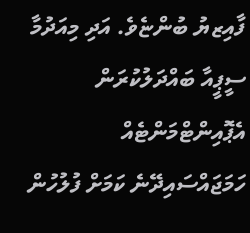ފާއިޒޔު ބުންޏެވެ. އަދި މިއަދުމާ ސީޕީއާ ބައްދަލުކުރަން އެޕޮއިންޓްމަންޓެއް ހަމަޖައްސައިދޭނެ ކަމަށް ފުލުހުން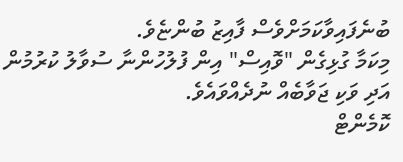ބުނެފައިވާކަމަށްވެސް ފާއިޒު ބުންޏެވެ.
މިކަމާ ގުޅިގެން "ވޮއިސް" އިން ފުލުހުންނާ ސުވާލު ކުރުމުން އަދި ވަކި ޖަވާބެއް ނުދެއްވައެވެ.
ކޮމެންޓް